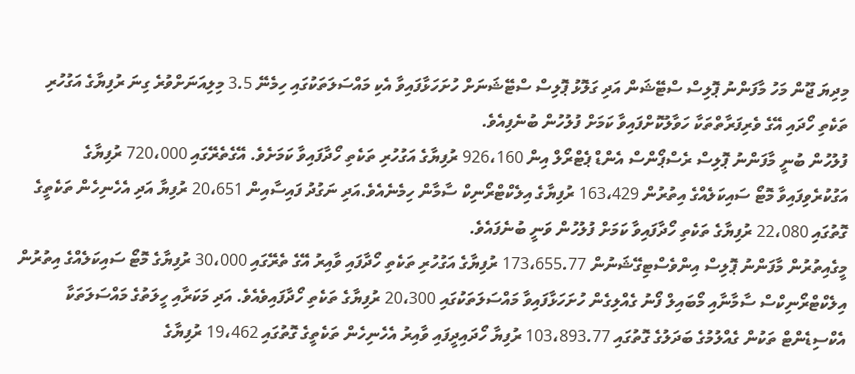މިދިޔަ ޖޫން މަހު މާފަންނު ޕޮލިސް ސްޓޭޝަން އަދި ގަލޮޅު ޕޮލިސް ސްޓޭޝަނަށް ހުށަހަޅާފައިވާ އެކި މައްސަލަތަކުގައި ހިމެނޭ 3.5 މިލިއަނަށްވުރެ ގިނަ ރުފިޔާގެ އަގުހުރި ތަކެތި ހޯދައި އޭގެ ވެރިފަރާތްތަކާ ހަވާލުކޮށްފައިވާ ކަމަށް ފުލުހުން ބުނެފިއެވެ.
ފުލުހުން ބުނީ މާފަންނު ޕޮލިސް ރެސްޕޯންސް އެންޑް ޕެޓްރޯލް އިން 926،160 ރުފިޔާގެ އަގުހުރި ތަކެތި ހޯދާފައިވާ ކަމަށެވެ. އޭގެތެރޭގައި 720،000 ރުފިޔާގެ އަގުކުރެވިފައިވާ މޮޓޯ ސައިކަލެއްގެ އިތުރުން 163،429 ރުފިޔާގެ އިލެކްޓްރޯނިކް ސާމާން ހިމެނެއެވެ.އަދި ނަގުދު ފައިސާއިން 20،651 ރުފިޔާ އަދި އެހެނިހެން ތަކެތީގެ ގޮތުގައި 22،080 ރުފިޔާގެ ތަކެތި ހޯދާފައިވާ ކަމަށް ފުލުހުން ވަނީ ބުނެފައެވެ.
މީގެއިތުރުން މާފަންނު ޕޮލިސް އިންވެސްޓިގޭޝަނުން 173،655.77 ރުފިޔާގެ އަގުހުރި ތަކެތި ހޯދާފައި ވާއިރު އޭގެ ތެރޭގައި 30،000 ރުފިޔާގެ މޮޓޯ ސައިކަލެއްގެ އިތުރުން އިލެކްޓްރޯނިކްސް ސާމާނާއި މޯބައިލް ފޯނު ގެއްލިގެން ހުށަހަޅާފައިވާ މައްސަލަތަކުގައި 20،300 ރުފިޔާގެ ތަކެތި ހޯދާފައިވެއެވެ. އަދި މަކަރާއި ހީލަތުގެ މައްސަލަތަކާ އެކްސިޑެންޓް ތަކުން ގެއްލުމުގެ ބަދަލުގެ ގޮތުގައި 103،893.77 ރުފިޔާ ހޯދައިދީފައި ވާއިރު އެހެނިހެން ތަކެތީގެ ގޮތުގައި 19،462 ރުފިޔާގެ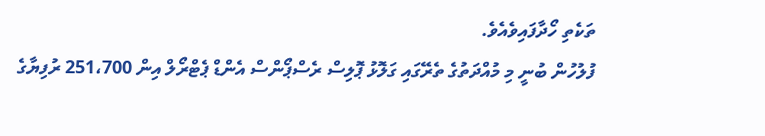ތަކެތި ހޯދާފައިވެއެވެ.
ފުލުހުން ބުނީ މި މުއްދަތުގެ ތެރޭގައި ގަލޮޅު ޕޮލިސް ރެސްޕޯންސް އެންޑް ޕެޓްރޯލް އިން 251،700 ރުފިޔާގެ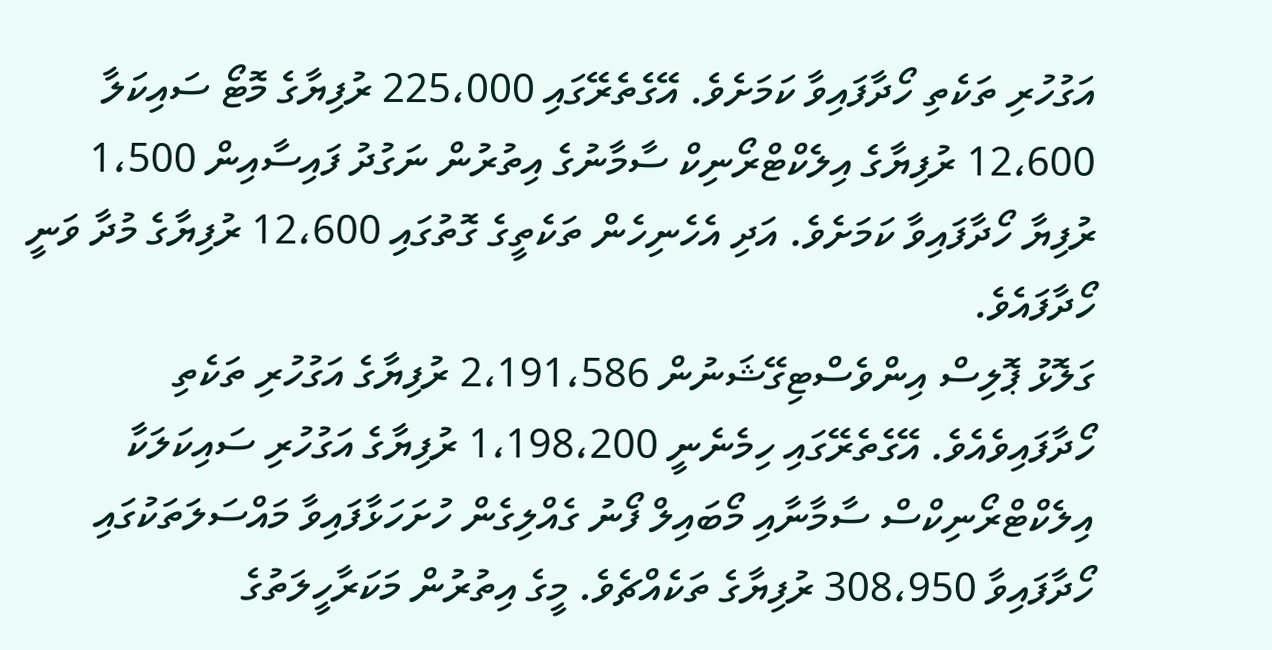އަގުހުރި ތަކެތި ހޯދާފައިވާ ކަމަށެވެ. އޭގެތެރޭގައި 225،000 ރުފިޔާގެ މޮޓޯ ސައިކަލާ 12،600 ރުފިޔާގެ އިލެކްޓްރޯނިކް ސާމާނުގެ އިތުރުން ނަގުދު ފައިސާއިން 1،500 ރުފިޔާ ހޯދާފައިވާ ކަމަށެވެ. އަދި އެހެނިހެން ތަކެތީގެ ގޮތުގައި 12،600 ރުފިޔާގެ މުދާ ވަނީ ހޯދާފައެވެ.
ގަލޮޅު ޕޮލިސް އިންވެސްޓިގޭޝަނުން 2،191،586 ރުފިޔާގެ އަގުހުރި ތަކެތި ހޯދާފައިވެއެވެ. އޭގެތެރޭގައި ހިމެނެނީ 1،198،200 ރުފިޔާގެ އަގުހުރި ސައިކަލަކާ އިލެކްޓްރޯނިކްސް ސާމާނާއި މޯބައިލް ފޯނު ގެއްލިގެން ހުށަހަޅާފައިވާ މައްސަލަތަކުގައި ހޯދާފައިވާ 308،950 ރުފިޔާގެ ތަކެއްޗެވެ. މީގެ އިތުރުން މަކަރާހީލަތުގެ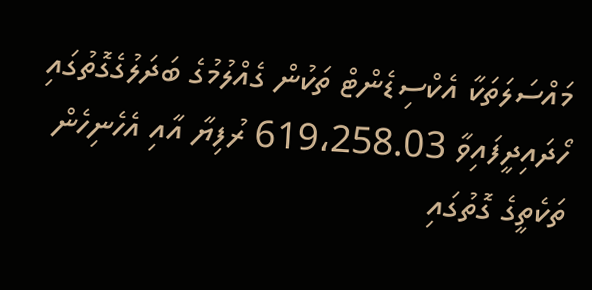މައްސަލަތަކާ އެކްސިޑެންޓް ތަކުން ގެއްލުމުގެ ބަދަލުގެގޮތުގައި ހޯދައިދީފައިވާ 619،258.03 ރުފިޔާ އާއި އެހެނިހެން ތަކެތީގެ ގޮތުގައި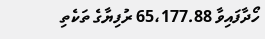ހޯދާފައިވާ 65،177.88 ރުފިޔާގެ ތަކެތި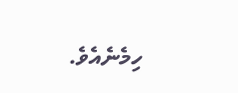ހިމެނެއެވެ.